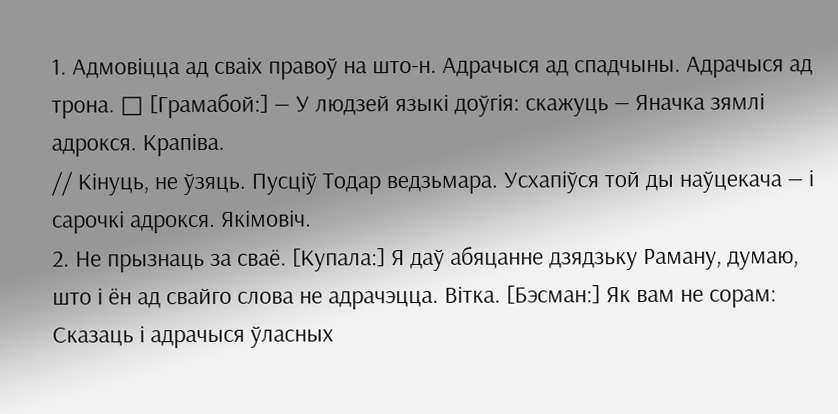1. Адмовіцца ад сваіх правоў на што-н. Адрачыся ад спадчыны. Адрачыся ад трона. □ [Грамабой:] — У людзей языкі доўгія: скажуць — Яначка зямлі адрокся. Крапіва.
// Кінуць, не ўзяць. Пусціў Тодар ведзьмара. Усхапіўся той ды наўцекача — і сарочкі адрокся. Якімовіч.
2. Не прызнаць за сваё. [Купала:] Я даў абяцанне дзядзьку Раману, думаю, што і ён ад свайго слова не адрачэцца. Вітка. [Бэсман:] Як вам не сорам: Сказаць і адрачыся ўласных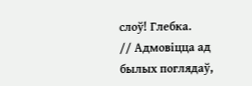слоў! Глебка.
// Адмовіцца ад былых поглядаў,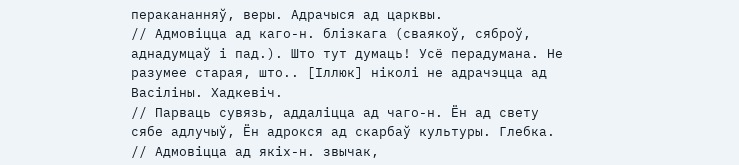перакананняў, веры. Адрачыся ад царквы.
// Адмовіцца ад каго-н. блізкага (сваякоў, сяброў, аднадумцаў і пад.). Што тут думаць! Усё перадумана. Не разумее старая, што.. [Іллюк] ніколі не адрачэцца ад Васіліны. Хадкевіч.
// Парваць сувязь, аддаліцца ад чаго-н. Ён ад свету сябе адлучыў, Ён адрокся ад скарбаў культуры. Глебка.
// Адмовіцца ад якіх-н. звычак,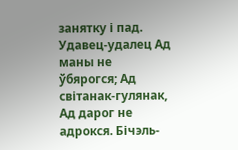занятку і пад. Удавец-удалец Ад маны не ўбярогся; Ад світанак-гулянак, Ад дарог не адрокся. Бічэль-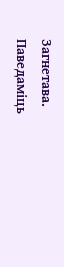Загнетава.
Паведаміць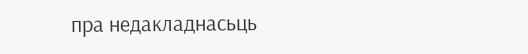пра недакладнасьць